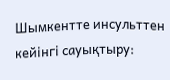Шымкентте инсульттен кейінгі сауықтыру: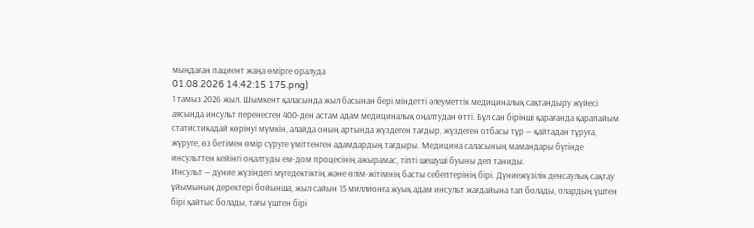мыңдаған пациент жаңа өмірге оралуда
01.08.2026 14:42:15 175.png)
1 тамыз 2026 жыл. Шымкент қаласында жыл басынан бері міндетті әлеуметтік медициналық сақтандыру жүйесі аясында инсульт перенесген 400-ден астам адам медициналық оңалтудан өтті. Бұл сан бірінші қарағанда қарапайым статистикадай көрінуі мүмкін, алайда оның артында жүздеген тағдыр, жүздеген отбасы тұр — қайтадан тұруға, жүруге, өз бетімен өмір сүруге үміттенген адамдардың тағдыры. Медицина саласының мамандары бүгінде инсульттен кейінгі оңалтуды ем-дом процесінің ажырамас, тіпті шешуші буыны деп таниды.
Инсульт — дүние жүзіндегі мүгедектіктің және өлім-жітімнің басты себептерінің бірі. Дүниежүзілік денсаулық сақтау ұйымының деректері бойынша, жыл сайын 15 миллионға жуық адам инсульт жағдайына тап болады, олардың үштен бірі қайтыс болады, тағы үштен бірі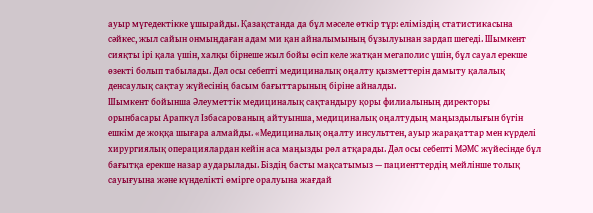ауыр мүгедектікке ұшырайды. Қазақстанда да бұл мәселе өткір тұр: еліміздің статистикасына сәйкес, жыл сайын онмыңдаған адам ми қан айналымының бұзылуынан зардап шегеді. Шымкент сияқты ірі қала үшін, халқы бірнеше жыл бойы өсіп келе жатқан мегаполис үшін, бұл сауал ерекше өзекті болып табылады. Дәл осы себепті медициналық оңалту қызметтерін дамыту қалалық денсаулық сақтау жүйесінің басым бағыттарының біріне айналды.
Шымкент бойынша Әлеуметтік медициналық сақтандыру қоры филиалының директоры орынбасары Арапкүл Ізбасарованың айтуынша, медициналық оңалтудың маңыздылығын бүгін ешкім де жоққа шығара алмайды. «Медициналық оңалту инсульттен, ауыр жарақаттар мен күрделі хирургиялық операциялардан кейін аса маңызды рөл атқарады. Дәл осы себепті МӘМС жүйесінде бұл бағытқа ерекше назар аударылады. Біздің басты мақсатымыз — пациенттердің мейлінше толық сауығуына және күнделікті өмірге оралуына жағдай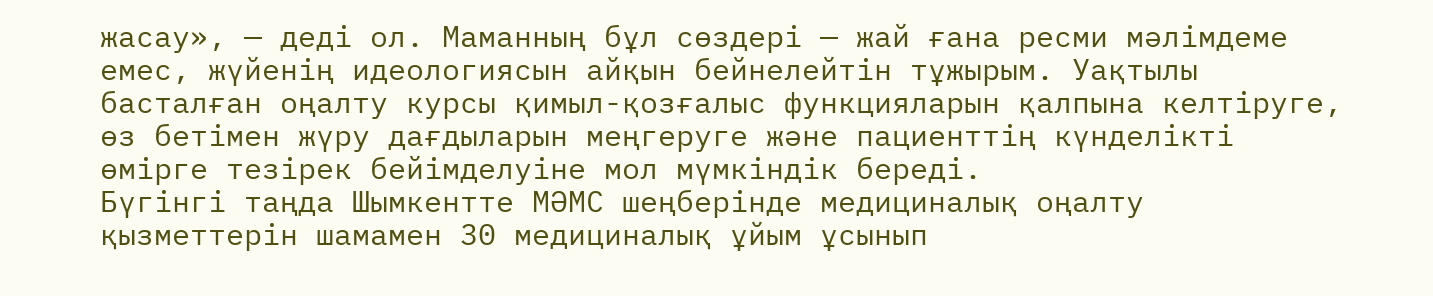жасау», — деді ол. Маманның бұл сөздері — жай ғана ресми мәлімдеме емес, жүйенің идеологиясын айқын бейнелейтін тұжырым. Уақтылы басталған оңалту курсы қимыл-қозғалыс функцияларын қалпына келтіруге, өз бетімен жүру дағдыларын меңгеруге және пациенттің күнделікті өмірге тезірек бейімделуіне мол мүмкіндік береді.
Бүгінгі таңда Шымкентте МӘМС шеңберінде медициналық оңалту қызметтерін шамамен 30 медициналық ұйым ұсынып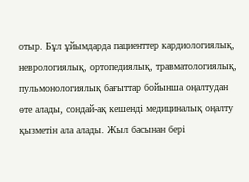отыр. Бұл ұйымдарда пациенттер кардиологиялық, неврологиялық, ортопедиялық, травматологиялық, пульмонологиялық бағыттар бойынша оңалтудан өте алады, сондай-ақ кешенді медициналық оңалту қызметін ала алады. Жыл басынан бері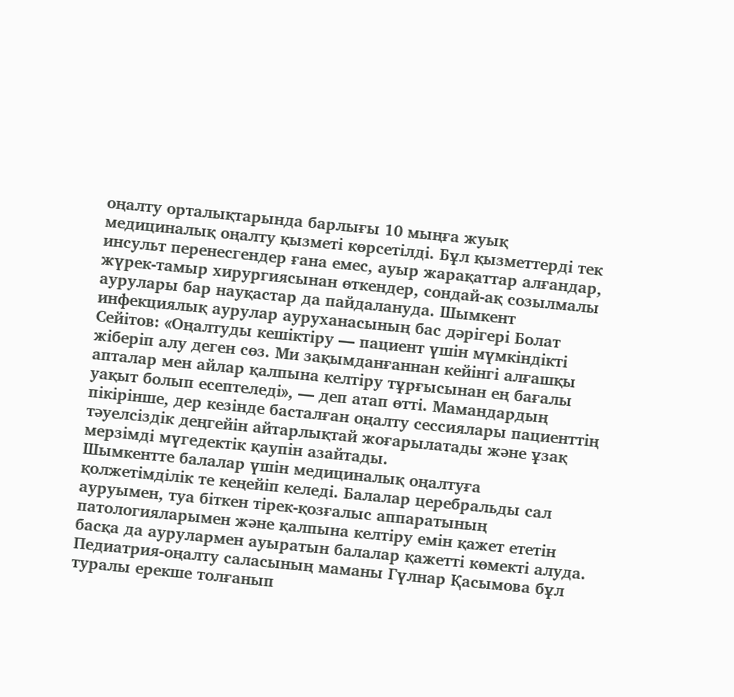оңалту орталықтарында барлығы 10 мыңға жуық медициналық оңалту қызметі көрсетілді. Бұл қызметтерді тек инсульт перенесгендер ғана емес, ауыр жарақаттар алғандар, жүрек-тамыр хирургиясынан өткендер, сондай-ақ созылмалы аурулары бар науқастар да пайдалануда. Шымкент инфекциялық аурулар ауруханасының бас дәрігері Болат Сейітов: «Оңалтуды кешіктіру — пациент үшін мүмкіндікті жіберіп алу деген сөз. Ми зақымданғаннан кейінгі алғашқы апталар мен айлар қалпына келтіру тұрғысынан ең бағалы уақыт болып есептеледі», — деп атап өтті. Мамандардың пікірінше, дер кезінде басталған оңалту сессиялары пациенттің тәуелсіздік деңгейін айтарлықтай жоғарылатады және ұзақ мерзімді мүгедектік қаупін азайтады.
Шымкентте балалар үшін медициналық оңалтуға қолжетімділік те кеңейіп келеді. Балалар церебральды сал ауруымен, туа біткен тірек-қозғалыс аппаратының патологияларымен және қалпына келтіру емін қажет ететін басқа да аурулармен ауыратын балалар қажетті көмекті алуда. Педиатрия-оңалту саласының маманы Гүлнар Қасымова бұл туралы ерекше толғанып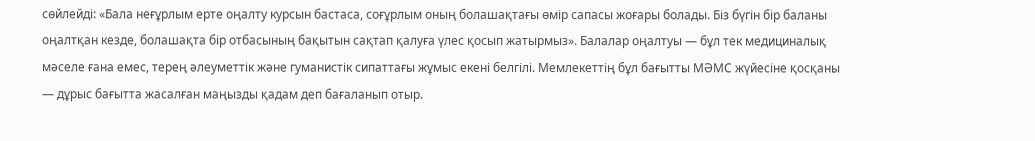сөйлейді: «Бала неғұрлым ерте оңалту курсын бастаса, соғұрлым оның болашақтағы өмір сапасы жоғары болады. Біз бүгін бір баланы оңалтқан кезде, болашақта бір отбасының бақытын сақтап қалуға үлес қосып жатырмыз». Балалар оңалтуы — бұл тек медициналық мәселе ғана емес, терең әлеуметтік және гуманистік сипаттағы жұмыс екені белгілі. Мемлекеттің бұл бағытты МӘМС жүйесіне қосқаны — дұрыс бағытта жасалған маңызды қадам деп бағаланып отыр.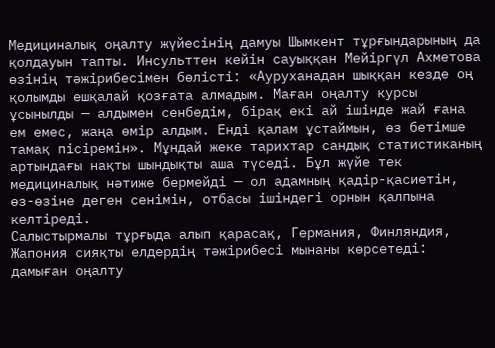Медициналық оңалту жүйесінің дамуы Шымкент тұрғындарының да қолдауын тапты. Инсульттен кейін сауыққан Мейіргүл Ахметова өзінің тәжірибесімен бөлісті: «Ауруханадан шыққан кезде оң қолымды ешқалай қозғата алмадым. Маған оңалту курсы ұсынылды — алдымен сенбедім, бірақ екі ай ішінде жай ғана ем емес, жаңа өмір алдым. Енді қалам ұстаймын, өз бетімше тамақ пісіремін». Мұндай жеке тарихтар сандық статистиканың артындағы нақты шындықты аша түседі. Бұл жүйе тек медициналық нәтиже бермейді — ол адамның қадір-қасиетін, өз-өзіне деген сенімін, отбасы ішіндегі орнын қалпына келтіреді.
Салыстырмалы тұрғыда алып қарасақ, Германия, Финляндия, Жапония сияқты елдердің тәжірибесі мынаны көрсетеді: дамыған оңалту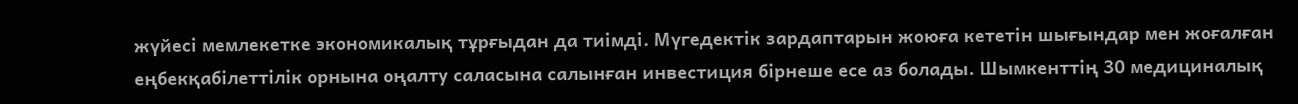жүйесі мемлекетке экономикалық тұрғыдан да тиімді. Мүгедектік зардаптарын жоюға кететін шығындар мен жоғалған еңбекқабілеттілік орнына оңалту саласына салынған инвестиция бірнеше есе аз болады. Шымкенттің 30 медициналық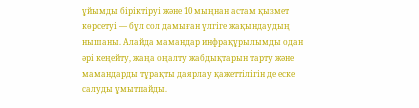ұйымды біріктіруі және 10 мыңнан астам қызмет көрсетуі — бұл сол дамыған үлгіге жақындаудың нышаны. Алайда мамандар инфрақұрылымды одан әрі кеңейту, жаңа оңалту жабдықтарын тарту және мамандарды тұрақты даярлау қажеттілігін де еске салуды ұмытпайды.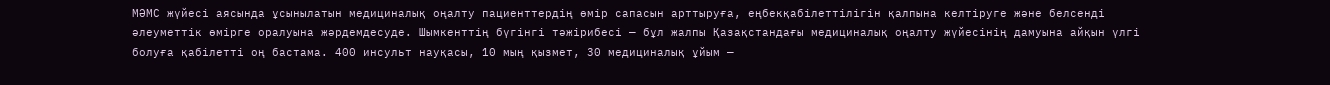МӘМС жүйесі аясында ұсынылатын медициналық оңалту пациенттердің өмір сапасын арттыруға, еңбекқабілеттілігін қалпына келтіруге және белсенді әлеуметтік өмірге оралуына жәрдемдесуде. Шымкенттің бүгінгі тәжірибесі — бұл жалпы Қазақстандағы медициналық оңалту жүйесінің дамуына айқын үлгі болуға қабілетті оң бастама. 400 инсульт науқасы, 10 мың қызмет, 30 медициналық ұйым —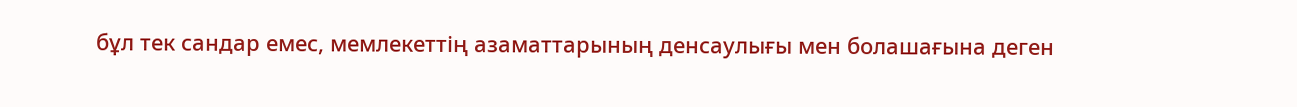бұл тек сандар емес, мемлекеттің азаматтарының денсаулығы мен болашағына деген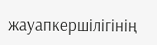жауапкершілігінің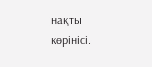нақты көрінісі.